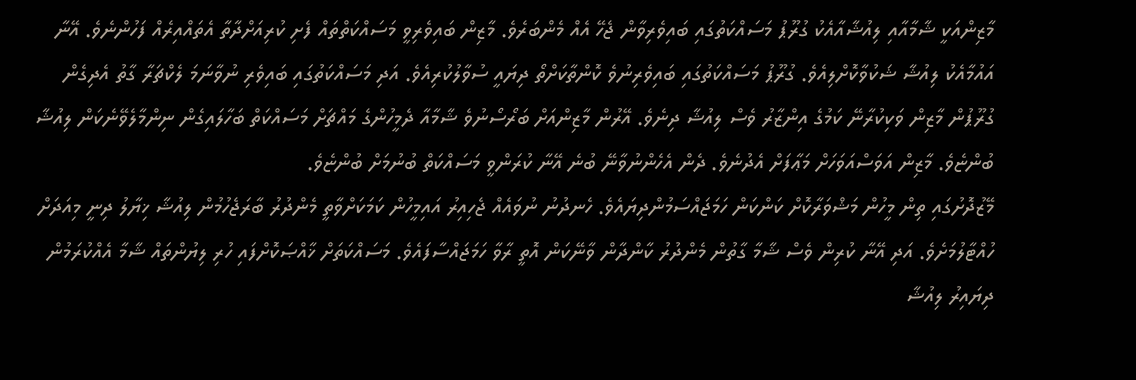މާޒިންއަކީ ޝާމާއާއި ލިއުޝާއާއެކު ގުރޫޕު މަސައްކަތުގައި ބައިވެރިވާން ޖެހޭ އެއް މެންބަރެވެ. މާޒިން ބައިވެރިވީ މަސައްކަތްތައް ފެށި ކުރިއަށްދާތާ އެތައްއިރެއް ފަހުންނެވެ. އޭނާ އައުމާއެކު ލިއުޝާ ޝަކުވާކޮށްލިއެވެ. ގުރޫޕު މަސައްކަތުގައި ބައިވެރިނުވެ ކޮންތާކަށްތޯ ދިޔައީ ސުވާލުކުރިއެވެ. އަދި މަސައްކަތުގައި ބައިވެރި ނުވާނަމަ ލެކްޗަރާ ގާތު އެދިގެން ގުރޫޕުން މާޒިން ވަކިކުރާނޭ ކަމުގެ އިންޒާރު ވެސް ލިއުޝާ ދިނެވެ. އޭރުން މާޒިންއަށް ބަރޯސޯނުވެ ޝާމާއާ ދެމީހުންގެ މައްޗަށް މަސައްކަތް ބަހާލައިގެން ނިންމާލެވޭނެކަން ލިއުޝާ ބުންޏެވެ. މާޒިން އަވަސްއަވަހަށް މަޢާފަށް އެދުނެވެ. ދެން އެހެންނުވާނޭ ބުނެ އޭނާ ކުރަންވީ މަސައްކަތް ބުނުމަށް ބުންޏެވެ.
މޭޒުދޮށުގައި ތިން މީހުން މަޝްވަރާކޮށް ކަންކަން ހަމަޖައްސަމުންދިޔައެވެ. ހެނދުނު ނުވައެއް ޖެހިއިރު އައިމީހުން ކަމަކަށްވާތީ މެންދުރު ބާރަޖެހުމުން ލިއުޝާ ޚިޔާލު ދިނީ މިއަދަށް ހުއްޓާލުމަށެވެ. އަދި އޭނާ ކުރިން ވެސް ޝާމާ ގާތުން މެންދުރު ކާންދާން ވާނޭކަން އޮތީ ރާވާ ހަމަޖައްސާފައެވެ. މަސައްކަތަށް ޚާއްޞަކޮށްފައި ހުރި ލިޔުންތައް ޝާމާ އެއްކުރަމުން ދިޔައިރު ލިއުޝާ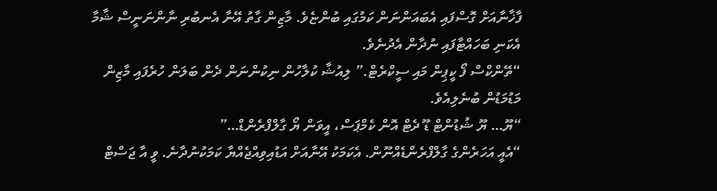ފާޚާނާއަށް ގޮސްފައި އެބައަންނަން ކަމުގައި ބުންޏެވެ. މާޒިން ގާތު އޭނާ އެނބުރި ނާންނަނީސް ޝާމާ އެކަނި ބަހައްޓާފައި ނުދާން އެދުނެވެ.
“ތޭންކްސް ފޯ ކީޕިން މައި ސީކްރެޓް.” ލިއުޝާ ކުލާހުން ނިކުންނަން ދެން ބަލަން ހުރެފައި މާޒިން މަޑުމަޑުން ބުނެލިއެވެ.
“ޔޫ… ޔޫ ޝުޑުންޓް ޑޫ ދެޓް އޮން ކެމްޕަސް، އީވަން ޔޯ ގާލްފްރެންޑް…”
“އެއީ އަހަރެންގެ ގާލްފްރެންޑެއްނޫން. އެކަމަކު އޭނާއަށް އަޑުއިވިއްޖެއްޔާ ކަމަކުނުދާނެ. ވީ އާ ޖަސްޓް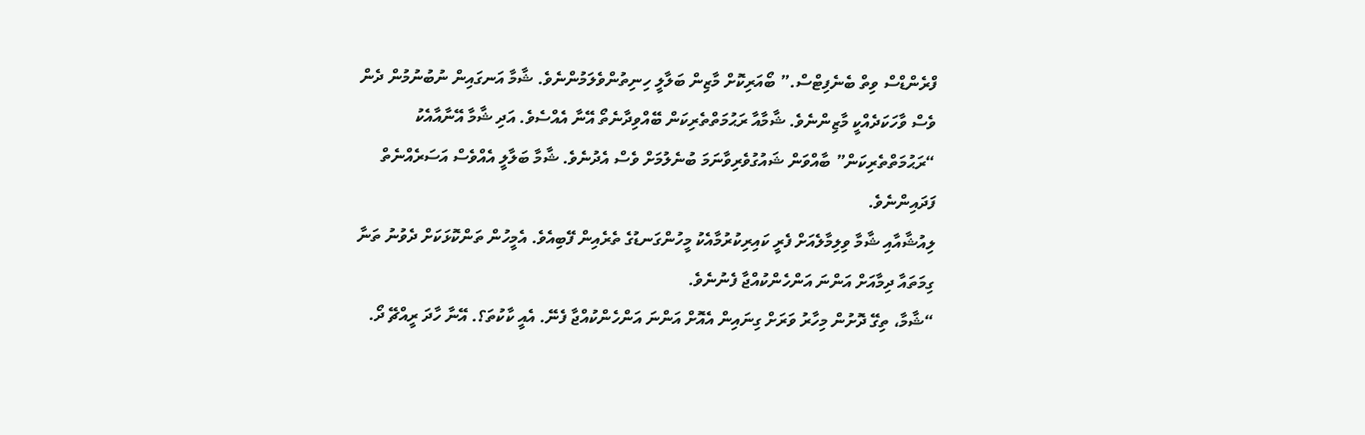ފްރެންޑްސް ވިތް ބެނެފިޓްސް.” ބޯއަރިކޮށް މާޒިން ބަލާލީ ހިނިތުންވެލަމުންނެވެ. ޝާމާ އަނގައިން ނުބުނުމުން ދެން ވެސް ވާހަކަދެއްކީ މާޒިންނެވެ. ޝާމާއާ ރަޙުމަތްތެރިކަން ބޭއްވިދާނެތޯ އޭނާ އެއްސެވެ. އަދި ޝާމާ އޭނާއާއެކު “ރަޙުމަތްތެރިކަން” ބާއްވަން ޝައުގުވެރިވާނަމަ ބުނެލުމަށް ވެސް އެދުނެވެ. ޝާމާ ބަލާލީ އެއްވެސް އަސަރެއްނެތް ފަދައިންނެވެ.
ލިއުޝާއާއި ޝާމާ ވިލިމާލެއަށް ފެރީ ކައިރިކުރުމާއެކު މީހުންގަނޑުގެ ތެރެއިން ފޭބިއެވެ. އެމީހުން ތަންކޮޅަކަށް ދެވުނު ތަނާ ގިމަތައާ ދިމާއަށް އަންނަ އަންހެންކުއްޖާ ފެނުނެވެ.
“ޝާމާ، ތިގޭ ދޮށުން މިހާރު ވަރަށް ގިނައިން އެއޮށް އަންނަ އަންހެންކުއްޖާ ފެނޭ. އެއީ ކާކުތަ؟. އޭނާ ހާދަ ރީއްޗޭ ދޯ.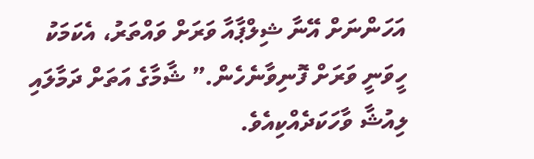އަހަންނަށް އޭނާ ޝިލްޕާއާ ވަރަށް ވައްތަރު، އެކަމަކު ހީވަނީ ވަރަށް ފޮނިވާނެހެން.” ޝާމާގެ އަތަށް ދަމާލައި ލިއުޝާ ވާހަކަދެއްކިއެވެ.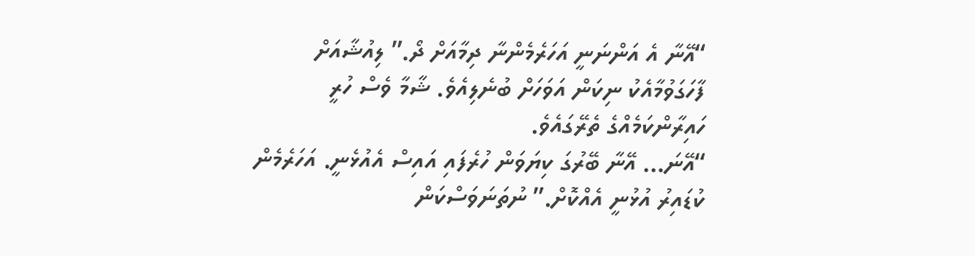“އޭނާ އެ އަންނަނީ އަހަރެމެންނާ ދިމާއަށް ދޯ.” ލިއުޝާއަށް ފާހަގަވުމާއެކު ނިކަން އަވަހަށް ބުނެލިއެވެ. ޝާމާ ވެސް ހުރީ ހައިރާންކަމެއްގެ ތެރޭގައެވެ.
“އޭނަ… އޭނާ ބޭރުގަ ކިޔަވަން ހުރެފައި އައިސް އެއުޅެނީ. އަހަރެމެން ކުޑައިރު އުޅުނީ އެއްކޮށް.” ނުތަނަވަސްކަން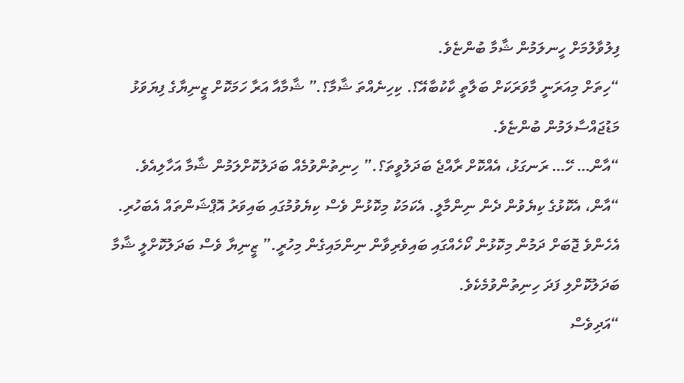ފިލުވާލުމަށް ހީނލަމުން ޝާމާ ބުންޏެވެ.
“ހިތަށް މިއަރަނީ މާވަރަކަށް ބަލާތީ ކާކުބާއޭ؟. ކިހިނެއްތަ ޝާމާ؟.” ޝާމާއާ އަރާ ހަމަކޮށް ޒީނިޔާގެ ފިޔަވަޅު މަޑުޖައްސާލަމުން ބުންޏެވެ.
“އާން… ހޭ… ރަނގަޅު، އެއްކޮށް ރާއްޖެ ބަދަލުވީތަ؟.” ހިނިތުންވުމެއް ބަދަލުކޮށްލަމުން ޝާމާ އަހާލިއެވެ.
“އާން، އެކޮޅުގެ ކިޔެވުން ދެން ނިންމާލީ. އެކަމަކު މިކޮޅުން ވެސް ކިޔެވުމުގައި ބައިވަރު އޮޕްޝަންތައް އެބަހުރި. އެހެންވެ ޖޮބަށް ދަމުން މިކޮޅުން ކޯހެއްގައި ބައިވެރިވާން ނިންމައިގެން މިހުރީ.” ޒީނިޔާ ވެސް ބަދަލުކޮށްލީ ޝާމާ ބަދަލުކޮށްލި ފަދަ ހިނިތުންވުމެކެވެ.
“އަދިވެސް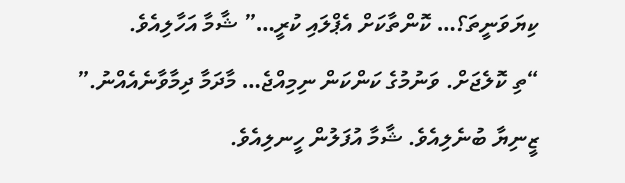ކިޔަވަނީތަ؟… ކޮންތާކަށް އެޕްލައި ކުރީ…” ޝާމާ އަހާލިއެވެ.
“ތި ކޮލެޖަށް. ވަނުމުގެ ކަންކަން ނިމިއްޖެ… މާދަމާ ދިމާވާނެއެއްނު.” ޒީނިޔާ ބުނެލިއެވެ. ޝާމާ އުފަލުން ހީނލިއެވެ.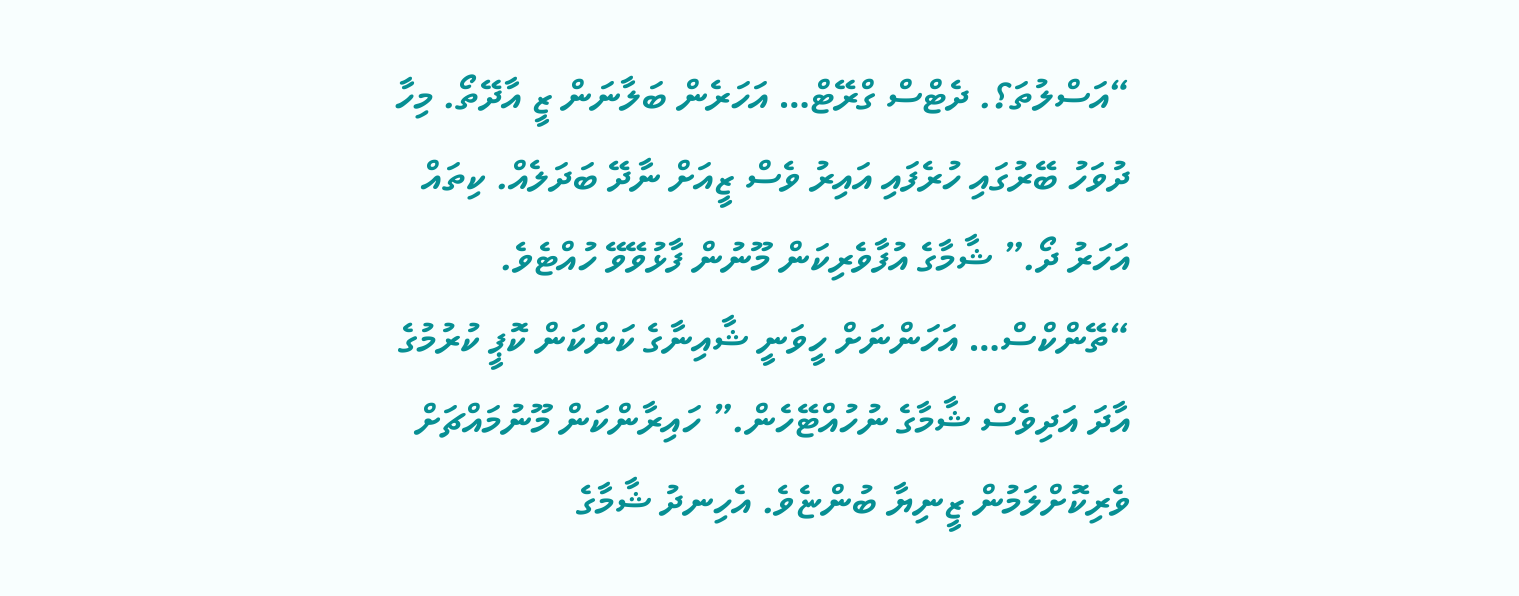“އަސްލުތަ؟. ދެޓްސް ގްރޭޓް… އަހަރެން ބަލާނަން ޒީ އާދޭތޯ. މިހާ ދުވަހު ބޭރުގައި ހުރެފައި އައިރު ވެސް ޒީއަށް ނާދޭ ބަދަލެއް. ކިތައް އަހަރު ދޯ.” ޝާމާގެ އުފާވެރިކަން މޫނުން ފާޅުވޭވޭ ހުއްޓެވެ.
“ތޭންކްސް… އަހަންނަށް ހީވަނީ ޝާއިނާގެ ކަންކަން ކޮޕީ ކުރުމުގެ އާދަ އަދިވެސް ޝާމާގެ ނުހުއްޓޭހެން.” ހައިރާންކަން މޫނުމައްޗަށް ވެރިކޮށްލަމުން ޒީނިޔާ ބުންޏެވެ. އެހިނދު ޝާމާގެ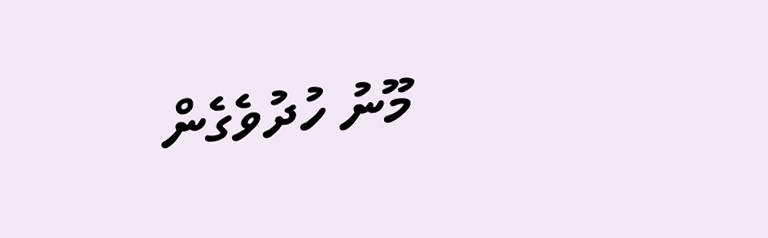މޫނު ހުދުވެގެން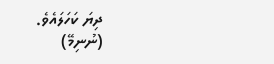ދިޔަ ކަހަލައެވެ.
(ނުނިމޭ)